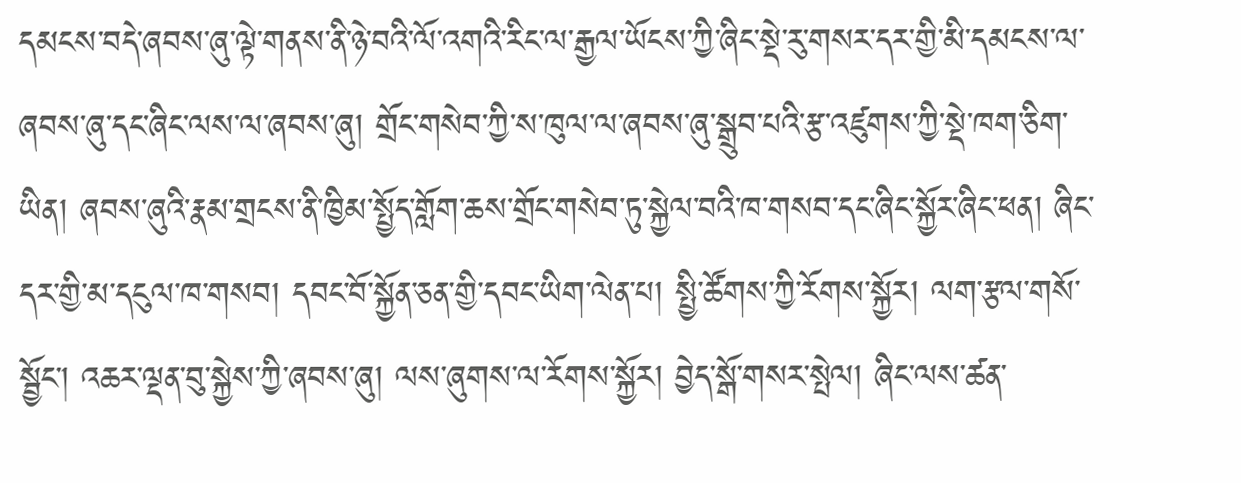དམངས་བདེ་ཞབས་ཞུ་ལྟེ་གནས་ནི་ཉེ་བའི་ལོ་འགའི་རིང་ལ་རྒྱལ་ཡོངས་ཀྱི་ཞིང་སྡེ་རུ་གསར་དར་གྱི་མི་དམངས་ལ་ཞབས་ཞུ་དང་ཞིང་ལས་ལ་ཞབས་ཞུ། གྲོང་གསེབ་ཀྱི་ས་ཁུལ་ལ་ཞབས་ཞུ་སྒྲུབ་པའི་རྩ་འཛུགས་ཀྱི་སྡེ་ཁག་ཅིག་ཡིན། ཞབས་ཞུའི་རྣམ་གྲངས་ནི་ཁྱིམ་སྤྱོད་གློག་ཆས་གྲོང་གསེབ་ཏུ་སྐྱེལ་བའི་ཁ་གསབ་དང་ཞིང་སྐྱོར་ཞིང་ཕན། ཞིང་དར་གྱི་མ་དངུལ་ཁ་གསབ། དབང་བོ་སྐྱོན་ཅན་གྱི་དབང་ཡིག་ལེན་པ། སྤྱི་ཚོགས་ཀྱི་རོགས་སྐྱོར། ལག་རྩལ་གསོ་སྦྱོང་། འཆར་ལྡན་བུ་སྐྱེས་ཀྱི་ཞབས་ཞུ། ལས་ཞུགས་ལ་རོགས་སྐྱོར། བྱེད་སྒོ་གསར་སྤེལ། ཞིང་ལས་ཚན་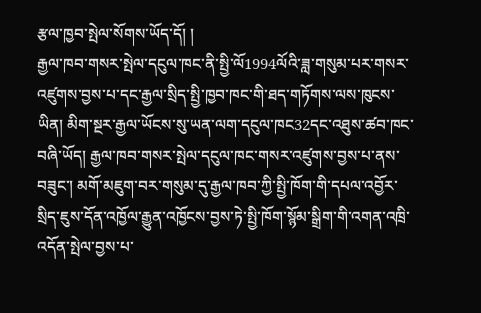རྩལ་ཁྱབ་སྤེལ་སོགས་ཡོད་དོ། །
རྒྱལ་ཁབ་གསར་སྤེལ་དངུལ་ཁང་ནི་སྤྱི་ལོ1994ལོའི་ཟླ་གསུམ་པར་གསར་འཛུགས་བྱས་པ་དང་རྒྱལ་སྲིད་སྤྱི་ཁྱབ་ཁང་གི་ཐད་གཏོགས་ལས་ཁུངས་ཡིན། མིག་སྔར་རྒྱལ་ཡོངས་སུ་ཡན་ལག་དངུལ་ཁང32དང་འཐུས་ཚབ་ཁང་བཞི་ཡོད། རྒྱལ་ཁབ་གསར་སྤེལ་དངུལ་ཁང་གསར་འཛུགས་བྱས་པ་ནས་བཟུང་། མགོ་མཇུག་བར་གསུམ་དུ་རྒྱལ་ཁབ་ཀྱི་སྤྱི་ཁོག་གི་དཔལ་འབྱོར་སྲིད་ཇུས་དོན་འཁྱོལ་རྒྱུན་འཁྱོངས་བྱས་ཏེ་སྤྱི་ཁོག་སྙོམ་སྒྲིག་གི་འགན་འཁྲི་འདོན་སྤེལ་བྱས་པ་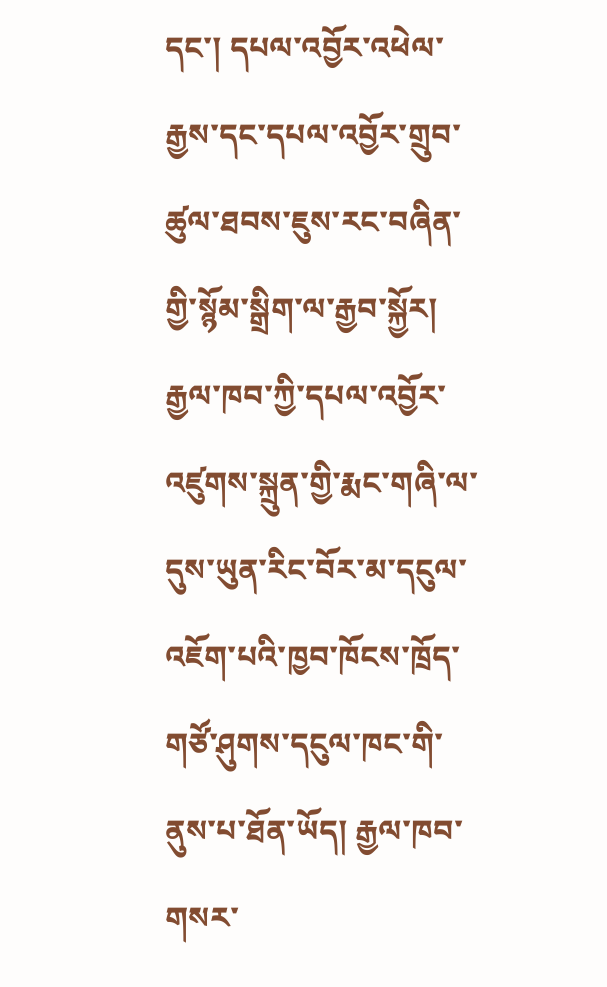དང་། དཔལ་འབྱོར་འཕེལ་རྒྱས་དང་དཔལ་འབྱོར་གྲུབ་ཚུལ་ཐབས་ཇུས་རང་བཞིན་གྱི་སྙོམ་སྒྲིག་ལ་རྒྱབ་སྐྱོར། རྒྱལ་ཁབ་ཀྱི་དཔལ་འབྱོར་འཛུགས་སྐྲུན་གྱི་རྨང་གཞི་ལ་དུས་ཡུན་རིང་བོར་མ་དངུལ་འཇོག་པའི་ཁྱབ་ཁོངས་ཁྲོད་གཙོ་ཤུགས་དངུལ་ཁང་གི་ནུས་པ་ཐོན་ཡོད། རྒྱལ་ཁབ་གསར་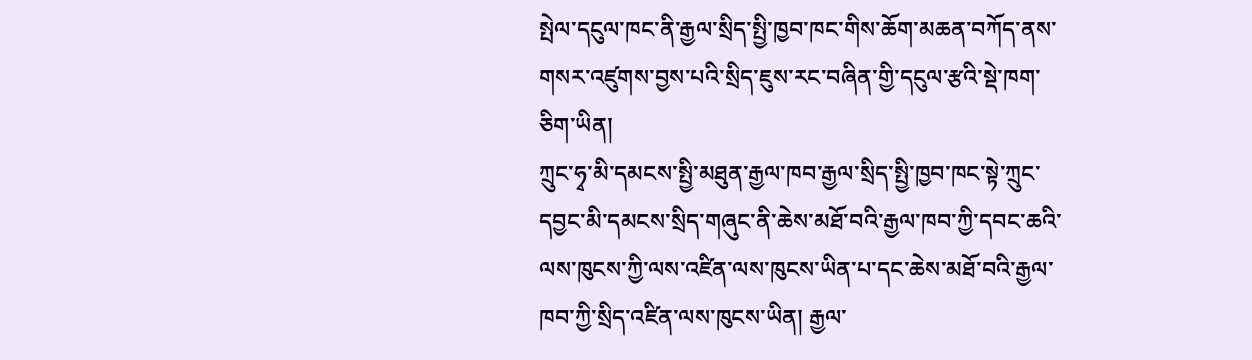སྤེལ་དངུལ་ཁང་ནི་རྒྱལ་སྲིད་སྤྱི་ཁྱབ་ཁང་གིས་ཆོག་མཆན་བཀོད་ནས་གསར་འཛུགས་བྱས་པའི་སྲིད་ཇུས་རང་བཞིན་གྱི་དངུལ་རྩའི་སྡེ་ཁག་ཅིག་ཡིན།
ཀྲུང་ཧྭ་མི་དམངས་སྤྱི་མཐུན་རྒྱལ་ཁབ་རྒྱལ་སྲིད་སྤྱི་ཁྱབ་ཁང་སྟེ་ཀྲུང་དབྱང་མི་དམངས་སྲིད་གཞུང་ནི་ཆེས་མཐོ་བའི་རྒྱལ་ཁབ་ཀྱི་དབང་ཆའི་ལས་ཁུངས་ཀྱི་ལས་འཛིན་ལས་ཁུངས་ཡིན་པ་དང་ཆེས་མཐོ་བའི་རྒྱལ་ཁབ་ཀྱི་སྲིད་འཛིན་ལས་ཁུངས་ཡིན། རྒྱལ་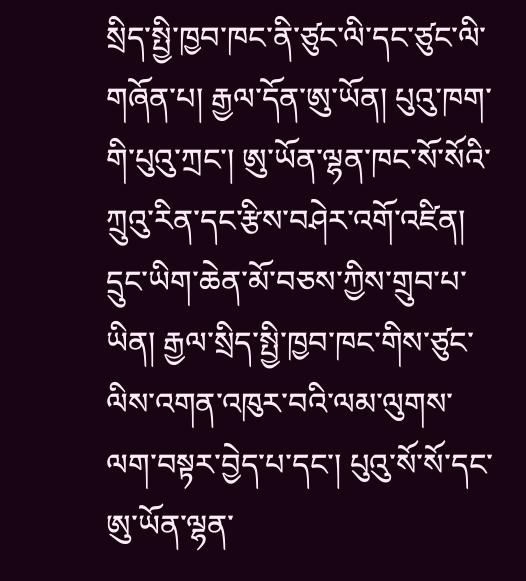སྲིད་སྤྱི་ཁྱབ་ཁང་ནི་ཙུང་ལི་དང་ཙུང་ལི་གཞོན་པ། རྒྱལ་དོན་ཨུ་ཡོན། པུའུ་ཁག་གི་པུའུ་ཀྲང་། ཨུ་ཡོན་ལྷན་ཁང་སོ་སོའི་ཀྲུའུ་རིན་དང་རྩིས་བཤེར་འགོ་འཛིན། དྲུང་ཡིག་ཆེན་མོ་བཅས་ཀྱིས་གྲུབ་པ་ཡིན། རྒྱལ་སྲིད་སྤྱི་ཁྱབ་ཁང་གིས་ཙུང་ལིས་འགན་འཁུར་བའི་ལམ་ལུགས་ལག་བསྟར་བྱེད་པ་དང་། པུའུ་སོ་སོ་དང་ཨུ་ཡོན་ལྷན་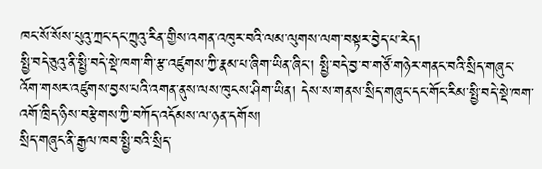ཁང་སོ་སོས་པུའུ་ཀྲང་དང་ཀྲུའུ་རིན་གྱིས་འགན་འཁུར་བའི་ལམ་ལུགས་ལག་བསྟར་བྱེད་པ་རེད།
སྤྱི་བདེ་ཅུའུ་ནི་སྤྱི་བདེ་སྡེ་ཁག་གི་རྩ་འཛུགས་ཀྱི་རྣམ་པ་ཞིག་ཡིན་ཞིང་། སྤྱི་བདེ་བྱ་བ་གཙོ་གཉེར་གནང་བའི་སྲིད་གཞུང་འོག་གསར་འཛུགས་བྱས་པའི་འགན་ནུས་ལས་ཁུངས་ཤིག་ཡིན། དེས་ས་གནས་སྲིད་གཞུང་དང་གོང་རིམ་སྤྱི་བདེ་སྡེ་ཁག་འགོ་ཁྲིད་ཉིས་བརྩེགས་ཀྱི་བཀོད་འདོམས་ལ་ཉན་དགོས།
སྲིད་གཞུང་ནི་རྒྱལ་ཁབ་སྤྱི་བའི་སྲིད་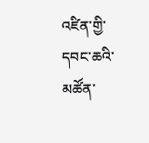འཛིན་གྱི་དབང་ཆའི་མཚོན་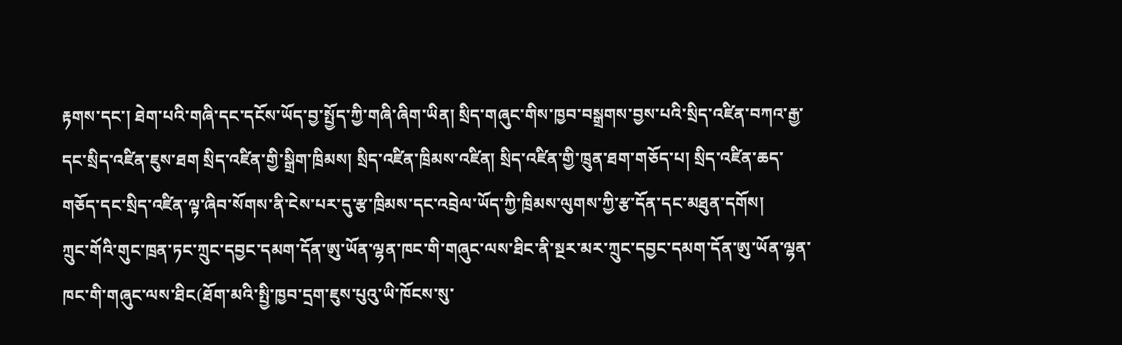རྟགས་དང་། ཐེག་པའི་གཞི་དང་དངོས་ཡོད་བྱ་སྤྱོད་ཀྱི་གཞི་ཞིག་ཡིན། སྲིད་གཞུང་གིས་ཁྱབ་བསྒྲགས་བྱས་པའི་སྲིད་འཛིན་བཀའ་རྒྱ་དང་སྲིད་འཛིན་ཇུས་ཐག སྲིད་འཛིན་གྱི་སྒྲིག་ཁྲིམས། སྲིད་འཛིན་ཁྲིམས་འཛིན། སྲིད་འཛིན་གྱི་ཁྲུན་ཐག་གཅོད་པ། སྲིད་འཛིན་ཆད་གཅོད་དང་སྲིད་འཛིན་ལྟ་ཞིབ་སོགས་ནི་ངེས་པར་དུ་རྩ་ཁྲིམས་དང་འབྲེལ་ཡོད་ཀྱི་ཁྲིམས་ལུགས་ཀྱི་རྩ་དོན་དང་མཐུན་དགོས།
ཀྲུང་གོའི་གུང་ཁྲན་ཏང་ཀྲུང་དབྱང་དམག་དོན་ཨུ་ཡོན་ལྷན་ཁང་གི་གཞུང་ལས་ཐིང་ནི་སྔར་མར་ཀྲུང་དབྱང་དམག་དོན་ཨུ་ཡོན་ལྷན་ཁང་གི་གཞུང་ལས་ཐིང(ཐོག་མའི་སྤྱི་ཁྱབ་དྲག་ཇུས་པུའུ་ཡི་ཁོངས་སུ་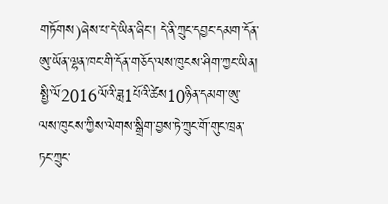གཏོགས)ཞེས་པ་དེ་ཡིན་ཞིང་། དེ་ནི་ཀྲུང་དབྱང་དམག་དོན་ཨུ་ཡོན་ལྷན་ཁང་གི་དོན་གཅོད་ལས་ཁུངས་ཤིག་ཀྱང་ཡིན། སྤྱི་ལོ2016ལོའི་ཟླ1པོའི་ཚེས10ཉིན་དམག་ཨུ་ལས་ཁུངས་ཀྱིས་ལེགས་སྒྲིག་བྱས་ཏེ་ཀྲུང་གོ་གུང་ཁྲན་ཏང་ཀྲུང་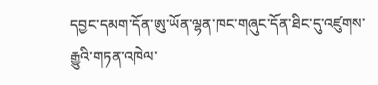དབྱང་དམག་དོན་ཨུ་ཡོན་ལྷན་ཁང་གཞུང་དོན་ཐིང་དུ་འཛུགས་རྒྱུའི་གཏན་འཁེལ་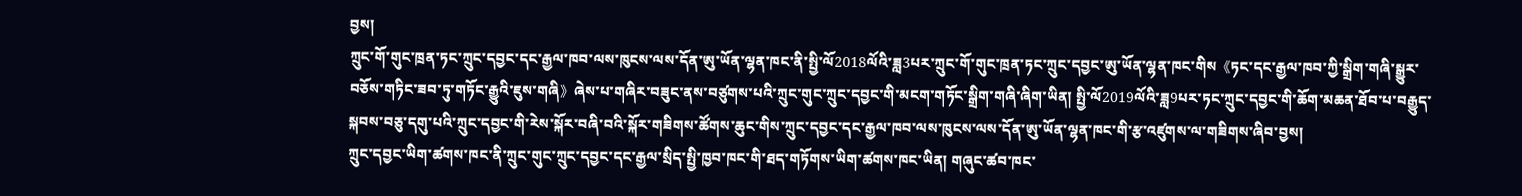བྱས།
ཀྲུང་གོ་གུང་ཁྲན་ཏང་ཀྲུང་དབྱང་དང་རྒྱལ་ཁབ་ལས་ཁུངས་ལས་དོན་ཨུ་ཡོན་ལྷན་ཁང་ནི་སྤྱི་ལོ2018ལོའི་ཟླ3པར་ཀྲུང་གོ་གུང་ཁྲན་ཏང་ཀྲུང་དབྱང་ཨུ་ཡོན་ལྷན་ཁང་གིས《ཏང་དང་རྒྱལ་ཁབ་ཀྱི་སྒྲིག་གཞི་སྒྱུར་བཅོས་གཏིང་ཟབ་ཏུ་གཏོང་རྒྱུའི་ཇུས་གཞི》ཞེས་པ་གཞིར་བཟུང་ནས་བཙུགས་པའི་ཀྲུང་གུང་ཀྲུང་དབྱང་གི་མངག་གཏོང་སྒྲིག་གཞི་ཞིག་ཡིན། སྤྱི་ལོ2019ལོའི་ཟླ9པར་ཏང་ཀྲུང་དབྱང་གི་ཆོག་མཆན་ཐོབ་པ་བརྒྱུད་སྐབས་བཅུ་དགུ་པའི་ཀྲུང་དབྱང་གི་རེས་སྐོར་བཞི་བའི་སྐོར་གཟིགས་ཚོགས་ཆུང་གིས་ཀྲུང་དབྱང་དང་རྒྱལ་ཁབ་ལས་ཁུངས་ལས་དོན་ཨུ་ཡོན་ལྷན་ཁང་གི་རྩ་འཛུགས་ལ་གཟིགས་ཞིབ་བྱས།
ཀྲུང་དབྱང་ཡིག་ཚགས་ཁང་ནི་ཀྲུང་གུང་ཀྲུང་དབྱང་དང་རྒྱལ་སྲིད་སྤྱི་ཁྱབ་ཁང་གི་ཐད་གཏོགས་ཡིག་ཚགས་ཁང་ཡིན། གཞུང་ཚབ་ཁང་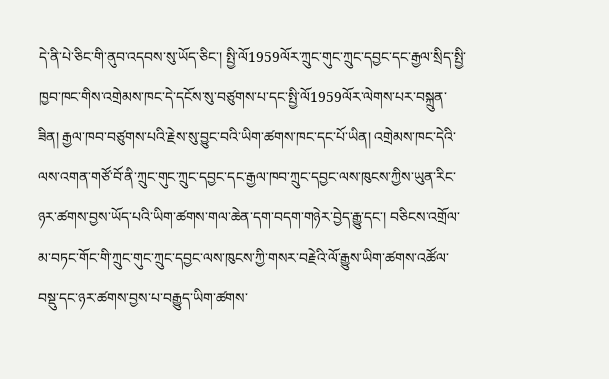དེ་ནི་པེ་ཅིང་གི་ནུབ་འདབས་སུ་ཡོད་ཅིང་། སྤྱི་ལོ1959ལོར་ཀྲུང་གུང་ཀྲུང་དབྱང་དང་རྒྱལ་སྲིད་སྤྱི་ཁྱབ་ཁང་གིས་འགྲེམས་ཁང་དེ་དངོས་སུ་བཙུགས་པ་དང་སྤྱི་ལོ1959ལོར་ལེགས་པར་བསྐྲུན་ཟིན། རྒྱལ་ཁབ་བཙུགས་པའི་རྗེས་སུ་བྱུང་བའི་ཡིག་ཚགས་ཁང་དང་པོ་ཡིན། འགྲེམས་ཁང་དེའི་ལས་འགན་གཙོ་བོ་ནི་ཀྲུང་གུང་ཀྲུང་དབྱང་དང་རྒྱལ་ཁབ་ཀྲུང་དབྱང་ལས་ཁུངས་ཀྱིས་ཡུན་རིང་ཉར་ཚགས་བྱས་ཡོད་པའི་ཡིག་ཚགས་གལ་ཆེན་དག་བདག་གཉེར་བྱེད་རྒྱུ་དང་། བཅིངས་འགྲོལ་མ་བཏང་གོང་གི་ཀྲུང་གུང་ཀྲུང་དབྱང་ལས་ཁུངས་ཀྱི་གསར་བརྗེའི་ལོ་རྒྱུས་ཡིག་ཚགས་འཚོལ་བསྡུ་དང་ཉར་ཚགས་བྱས་པ་བརྒྱུད་ཡིག་ཚགས་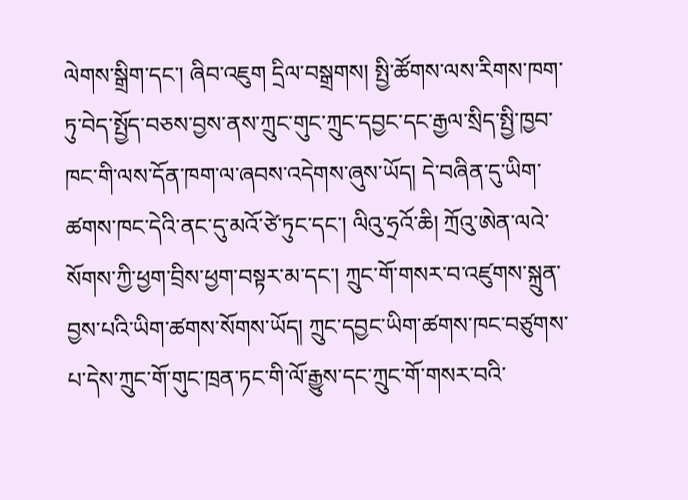ལེགས་སྒྲིག་དང་། ཞིབ་འཇུག དྲིལ་བསྒྲགས། སྤྱི་ཚོགས་ལས་རིགས་ཁག་ཏུ་བེད་སྤྱོད་བཅས་བྱས་ནས་ཀྲུང་གུང་ཀྲུང་དབྱང་དང་རྒྱལ་སྲིད་སྤྱི་ཁྱབ་ཁང་གི་ལས་དོན་ཁག་ལ་ཞབས་འདེགས་ཞུས་ཡོད། དེ་བཞིན་དུ་ཡིག་ཚགས་ཁང་དེའི་ནང་དུ་མའོ་ཙེ་ཏུང་དང་། ལིའུ་ཧྲའོ་ཆི། ཀྲོའུ་ཨེན་ལའེ་སོགས་ཀྱི་ཕྱག་བྲིས་ཕྱག་བསྟར་མ་དང་། ཀྲུང་གོ་གསར་བ་འཛུགས་སྐྲུན་བྱས་པའི་ཡིག་ཚགས་སོགས་ཡོད། ཀྲུང་དབྱང་ཡིག་ཚགས་ཁང་བཙུགས་པ་དེས་ཀྲུང་གོ་གུང་ཁྲན་ཏང་གི་ལོ་རྒྱུས་དང་ཀྲུང་གོ་གསར་བའི་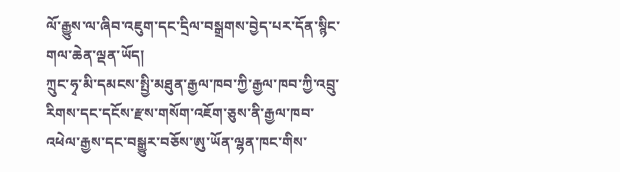ལོ་རྒྱུས་ལ་ཞིབ་འཇུག་དང་དྲིལ་བསྒྲགས་བྱེད་པར་དོན་སྙིང་གལ་ཆེན་ལྡན་ཡོད།
ཀྲུང་ཧྭ་མི་དམངས་སྤྱི་མཐུན་རྒྱལ་ཁབ་ཀྱི་རྒྱལ་ཁབ་ཀྱི་འབྲུ་རིགས་དང་དངོས་རྫས་གསོག་འཇོག་ཅུས་ནི་རྒྱལ་ཁབ་འཕེལ་རྒྱས་དང་བསྒྱུར་བཅོས་ཨུ་ཡོན་ལྷན་ཁང་གིས་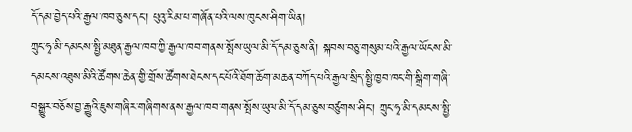དོ་དམ་བྱེད་པའི་རྒྱལ་ཁབ་ཅུས་དང་། པུའུ་རིམ་པ་གཞོན་པའི་ལས་ཁུངས་ཤིག་ཡིན།
ཀྲུང་ཧྭ་མི་དམངས་སྤྱི་མཐུན་རྒྱལ་ཁབ་ཀྱི་རྒྱལ་ཁབ་གནས་སྤོས་ཡུལ་མི་དོ་དམ་ཅུས་ནི། སྐབས་བཅུ་གསུམ་པའི་རྒྱལ་ཡོངས་མི་དམངས་འཐུས་མིའི་ཚོགས་ཆེན་གྱི་གྲོས་ཚོགས་ཐེངས་དང་པོའི་ཐོག་ཆོག་མཆན་བཀོད་པའི་རྒྱལ་སྲིད་སྤྱི་ཁྱབ་ཁང་གི་སྒྲིག་གཞི་བསྒྱུར་བཅོས་བྱ་རྒྱུའི་ཇུས་གཞིར་གཞིགས་ནས་རྒྱལ་ཁབ་གནས་སྤོས་ཡུལ་མི་དོ་དམ་ཅུས་བཙུགས་ཤིང་། ཀྲུང་ཧྭ་མི་དམངས་སྤྱི་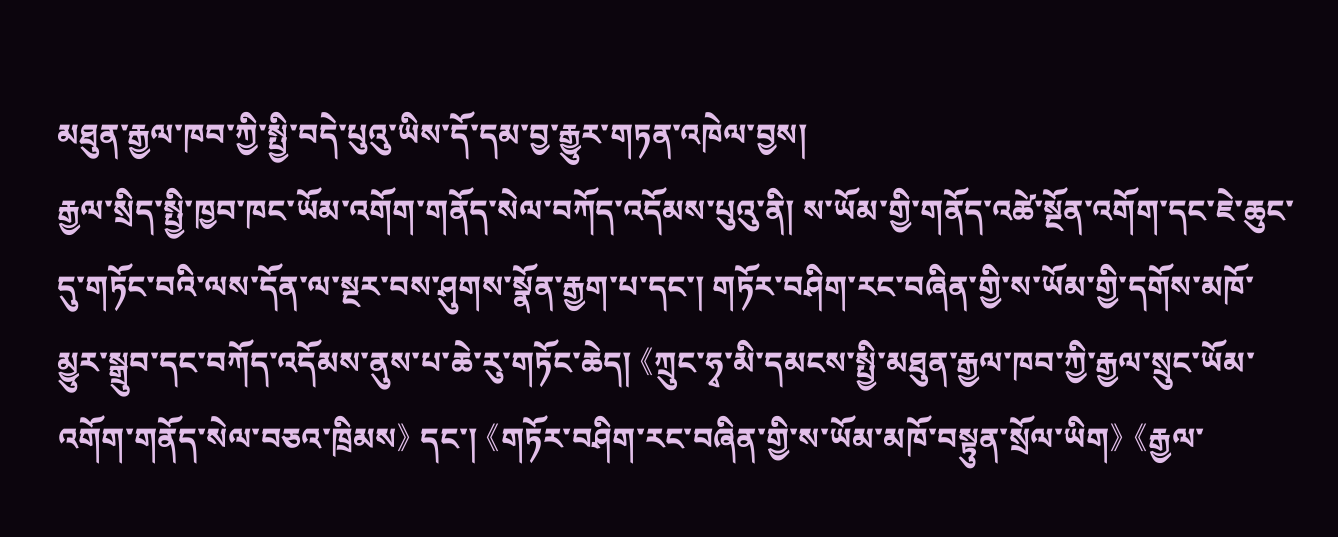མཐུན་རྒྱལ་ཁབ་ཀྱི་སྤྱི་བདེ་པུའུ་ཡིས་དོ་དམ་བྱ་རྒྱུར་གཏན་འཁེལ་བྱས།
རྒྱལ་སྲིད་སྤྱི་ཁྱབ་ཁང་ཡོམ་འགོག་གནོད་སེལ་བཀོད་འདོམས་པུའུ་ནི། ས་ཡོམ་གྱི་གནོད་འཚེ་སྔོན་འགོག་དང་ཇེ་ཆུང་དུ་གཏོང་བའི་ལས་དོན་ལ་སྔར་བས་ཤུགས་སྣོན་རྒྱག་པ་དང་། གཏོར་བཤིག་རང་བཞིན་གྱི་ས་ཡོམ་གྱི་དགོས་མཁོ་མྱུར་སྒྲུབ་དང་བཀོད་འདོམས་ནུས་པ་ཆེ་རུ་གཏོང་ཆེད། 《ཀྲུང་ཧྭ་མི་དམངས་སྤྱི་མཐུན་རྒྱལ་ཁབ་ཀྱི་རྒྱལ་སྲུང་ཡོམ་འགོག་གནོད་སེལ་བཅའ་ཁྲིམས》 དང་། 《གཏོར་བཤིག་རང་བཞིན་གྱི་ས་ཡོམ་མཁོ་བསྟུན་སྲོལ་ཡིག》 《རྒྱལ་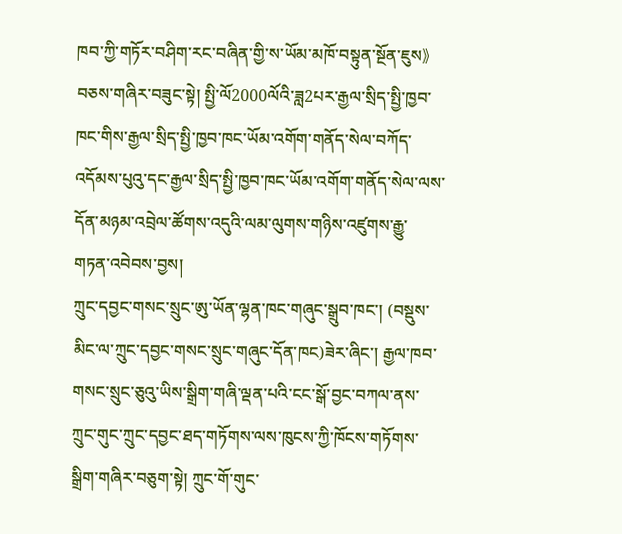ཁབ་ཀྱི་གཏོར་བཤིག་རང་བཞིན་གྱི་ས་ཡོམ་མཁོ་བསྟུན་སྔོན་ཇུས》བཅས་གཞིར་བཟུང་སྟེ། སྤྱི་ལོ2000ལོའི་ཟླ2པར་རྒྱལ་སྲིད་སྤྱི་ཁྱབ་ཁང་གིས་རྒྱལ་སྲིད་སྤྱི་ཁྱབ་ཁང་ཡོམ་འགོག་གནོད་སེལ་བཀོད་འདོམས་པུའུ་དང་རྒྱལ་སྲིད་སྤྱི་ཁྱབ་ཁང་ཡོམ་འགོག་གནོད་སེལ་ལས་དོན་མཉམ་འབྲེལ་ཚོགས་འདུའི་ལམ་ལུགས་གཉིས་འཛུགས་རྒྱུ་གཏན་འབེབས་བྱས།
ཀྲུང་དབྱང་གསང་སྲུང་ཨུ་ཡོན་ལྷན་ཁང་གཞུང་སྒྲུབ་ཁང་། (བསྡུས་མིང་ལ་ཀྲུང་དབྱང་གསང་སྲུང་གཞུང་དོན་ཁང)ཟེར་ཞིང་། རྒྱལ་ཁབ་གསང་སྲུང་ཅུའུ་ཡིས་སྒྲིག་གཞི་ལྡན་པའི་ངང་སྒོ་བྱང་བཀལ་ནས་ཀྲུང་གུང་ཀྲུང་དབྱང་ཐད་གཏོགས་ལས་ཁུངས་ཀྱི་ཁོངས་གཏོགས་སྒྲིག་གཞིར་བཅུག་སྟེ། ཀྲུང་གོ་གུང་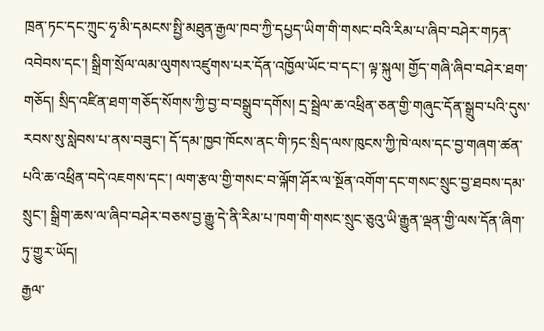ཁྲན་ཏང་དང་ཀྲུང་ཧྭ་མི་དམངས་སྤྱི་མཐུན་རྒྱལ་ཁབ་ཀྱི་དཔྱད་ཡིག་གི་གསང་བའི་རིམ་པ་ཞིབ་བཤེར་གཏན་འབེབས་དང་། སྒྲིག་སྲོལ་ལམ་ལུགས་འཛུགས་པར་དོན་འཁྱོལ་ཡོང་བ་དང་། ལྟ་སྐུལ། གྱོད་གཞི་ཞིབ་བཤེར་ཐག་གཅོད། སྲིད་འཛིན་ཐག་གཅོད་སོགས་ཀྱི་བྱ་བ་བསྒྲུབ་དགོས། དྲ་སྦྲེལ་ཆ་འཕྲིན་ཅན་གྱི་གཞུང་དོན་སྒྲུབ་པའི་དུས་རབས་སུ་སླེབས་པ་ནས་བཟུང་། དོ་དམ་ཁྱབ་ཁོངས་ནང་གི་ཏང་སྲིད་ལས་ཁུངས་ཀྱི་ཁེ་ལས་དང་བྱ་གཞག་ཚན་པའི་ཆ་འཕྲིན་བདེ་འཇགས་དང་། ལག་རྩལ་གྱི་གསང་བ་ལྐོག་ཤོར་ལ་སྔོན་འགོག་དང་གསང་སྲུང་བྱ་ཐབས་དམ་སྲུང་། སྒྲིག་ཆས་ལ་ཞིབ་བཤེར་བཅས་བྱ་རྒྱུ་དེ་ནི་རིམ་པ་ཁག་གི་གསང་སྲུང་ཅུའུ་ཡི་རྒྱུན་ལྡན་གྱི་ལས་དོན་ཞིག་ཏུ་གྱུར་ཡོད།
རྒྱལ་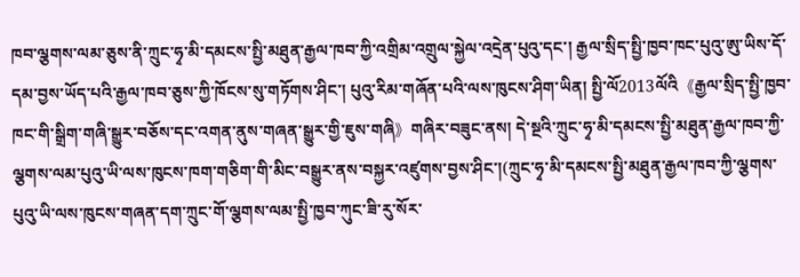ཁབ་ལྕགས་ལམ་ཅུས་ནི་ཀྲུང་ཧྭ་མི་དམངས་སྤྱི་མཐུན་རྒྱལ་ཁབ་ཀྱི་འགྲིམ་འགྲུལ་སྐྱེལ་འདྲེན་པུའུ་དང་། རྒྱལ་སྲིད་སྤྱི་ཁྱབ་ཁང་པུའུ་ཨུ་ཡིས་དོ་དམ་བྱས་ཡོད་པའི་རྒྱལ་ཁབ་ཅུས་ཀྱི་ཁོངས་སུ་གཏོགས་ཤིང་། པུའུ་རིམ་གཞོན་པའི་ལས་ཁུངས་ཤིག་ཡིན། སྤྱི་ལོ2013ལོའི《རྒྱལ་སྲིད་སྤྱི་ཁྱབ་ཁང་གི་སྒྲིག་གཞི་སྒྱུར་བཅོས་དང་འགན་ནུས་གཞན་སྒྱུར་གྱི་ཇུས་གཞི》གཞིར་བཟུང་ནས། དེ་སྔའི་ཀྲུང་ཧྭ་མི་དམངས་སྤྱི་མཐུན་རྒྱལ་ཁབ་ཀྱི་ལྕགས་ལམ་པུའུ་ཡི་ལས་ཁུངས་ཁག་གཅིག་གི་མིང་བསྒྱུར་ནས་བསྐྱར་འཛུགས་བྱས་ཤིང་།(ཀྲུང་ཧྭ་མི་དམངས་སྤྱི་མཐུན་རྒྱལ་ཁབ་ཀྱི་ལྕགས་པུའུ་ཡི་ལས་ཁུངས་གཞན་དག་ཀྲུང་གོ་ལྕགས་ལམ་སྤྱི་ཁྱབ་ཀུང་ཟི་རུ་སོར་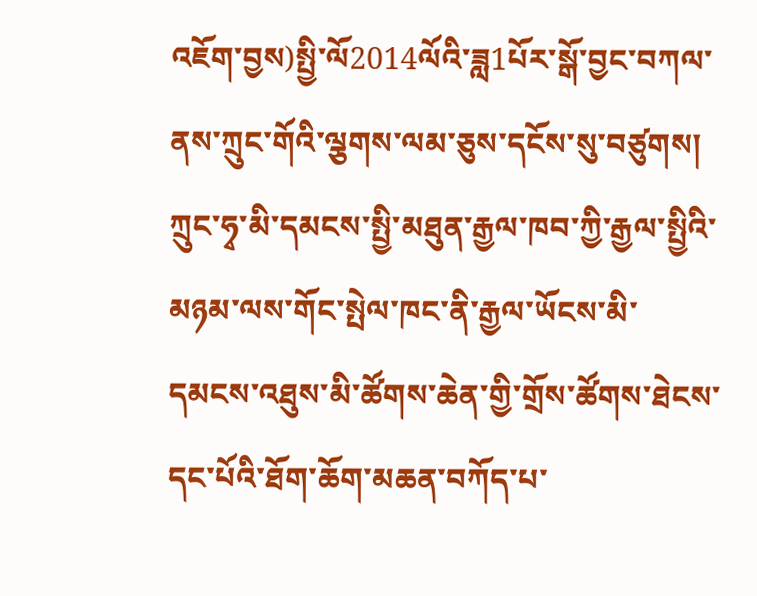འཇོག་བྱས)སྤྱི་ལོ2014ལོའི་ཟླ1པོར་སྒོ་བྱང་བཀལ་ནས་ཀྲུང་གོའི་ལྕགས་ལམ་ཅུས་དངོས་སུ་བཙུགས།
ཀྲུང་ཧྭ་མི་དམངས་སྤྱི་མཐུན་རྒྱལ་ཁབ་ཀྱི་རྒྱལ་སྤྱིའི་མཉམ་ལས་གོང་སྤེལ་ཁང་ནི་རྒྱལ་ཡོངས་མི་དམངས་འཐུས་མི་ཚོགས་ཆེན་གྱི་གྲོས་ཚོགས་ཐེངས་དང་པོའི་ཐོག་ཆོག་མཆན་བཀོད་པ་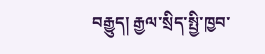བརྒྱུད། རྒྱལ་སྲིད་སྤྱི་ཁྱབ་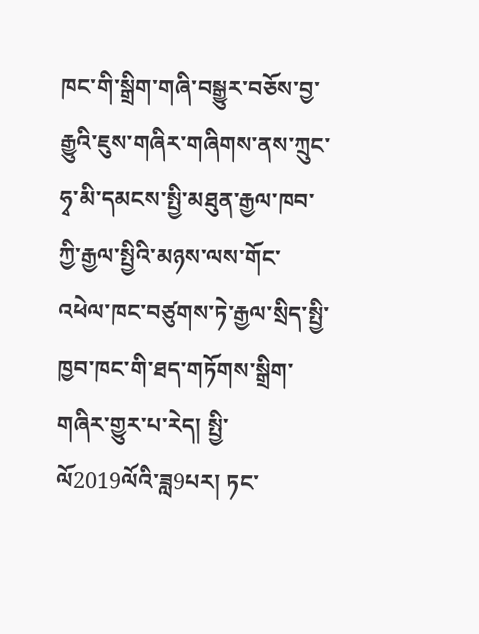ཁང་གི་སྒྲིག་གཞི་བསྒྱུར་བཅོས་བྱ་རྒྱུའི་ཇུས་གཞིར་གཞིགས་ནས་ཀྲུང་ཧྭ་མི་དམངས་སྤྱི་མཐུན་རྒྱལ་ཁབ་ཀྱི་རྒྱལ་སྤྱིའི་མཉས་ལས་གོང་འཕེལ་ཁང་བཙུགས་ཏེ་རྒྱལ་སྲིད་སྤྱི་ཁྱབ་ཁང་གི་ཐད་གཏོགས་སྒྲིག་གཞིར་གྱུར་པ་རེད། སྤྱི་ལོ2019ལོའི་ཟླ9པར། ཏང་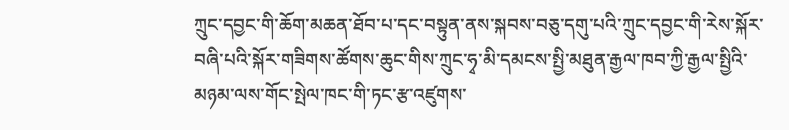ཀྲུང་དབྱང་གི་ཆོག་མཆན་ཐོབ་པ་དང་བསྟུན་ནས་སྐབས་བཅུ་དགུ་པའི་ཀྲུང་དབྱང་གི་རེས་སྐོར་བཞི་པའི་སྐོར་གཟིགས་ཚོགས་ཆུང་གིས་ཀྲུང་ཧྭ་མི་དམངས་སྤྱི་མཐུན་རྒྱལ་ཁབ་ཀྱི་རྒྱལ་སྤྱིའི་མཉམ་ལས་གོང་སྤེལ་ཁང་གི་ཏང་རྩ་འཛུགས་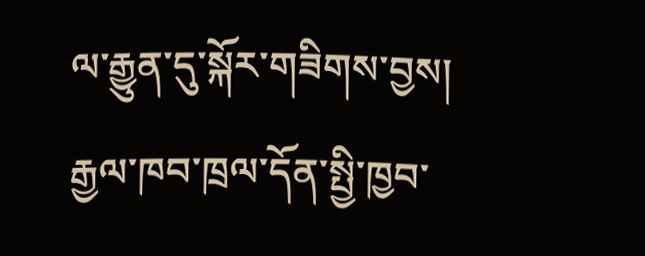ལ་རྒྱུན་དུ་སྐོར་གཟིགས་བྱས།
རྒྱལ་ཁབ་ཁྲལ་དོན་སྤྱི་ཁྱབ་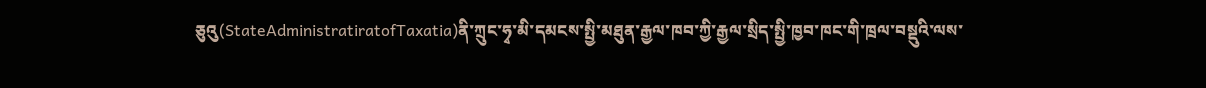ཅུའུ(StateAdministratiratofTaxatia)ནི་ཀྲུང་ཧྭ་མི་དམངས་སྤྱི་མཐུན་རྒྱལ་ཁབ་ཀྱི་རྒྱལ་སྲིད་སྤྱི་ཁྱབ་ཁང་གི་ཁྲལ་བསྡུའི་ལས་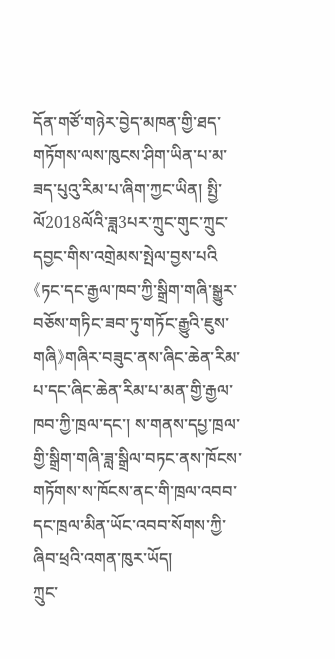དོན་གཙོ་གཉེར་བྱེད་མཁན་གྱི་ཐད་གཏོགས་ལས་ཁུངས་ཤིག་ཡིན་པ་མ་ཟད་པུའུ་རིམ་པ་ཞིག་ཀྱང་ཡིན། སྤྱི་ལོ2018ལོའི་ཟླ3པར་ཀྲུང་གུང་ཀྲུང་དབྱང་གིས་འགྲེམས་སྤེལ་བྱས་པའི《ཏང་དང་རྒྱལ་ཁབ་ཀྱི་སྒྲིག་གཞི་སྒྱུར་བཅོས་གཏིང་ཟབ་ཏུ་གཏོང་རྒྱུའི་ཇུས་གཞི》གཞིར་བཟུང་ནས་ཞིང་ཆེན་རིམ་པ་དང་ཞིང་ཆེན་རིམ་པ་མན་གྱི་རྒྱལ་ཁབ་ཀྱི་ཁྲལ་དང་། ས་གནས་དཔྱ་ཁྲལ་གྱི་སྒྲིག་གཞི་ཟླ་སྒྲིལ་བཏང་ནས་ཁོངས་གཏོགས་ས་ཁོངས་ནང་གི་ཁྲལ་འབབ་དང་ཁྲལ་མིན་ཡོང་འབབ་སོགས་ཀྱི་ཞིབ་ཕྲའི་འགན་ཁུར་ཡོད།
ཀྲུང་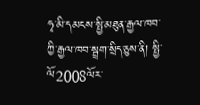ཧྭ་མི་དམངས་སྤྱི་མཐུན་རྒྱལ་ཁབ་ཀྱི་རྒྱལ་ཁབ་སྦྲག་སྲིད་ཅུས་ནི། སྤྱི་ལོ2008ལོར་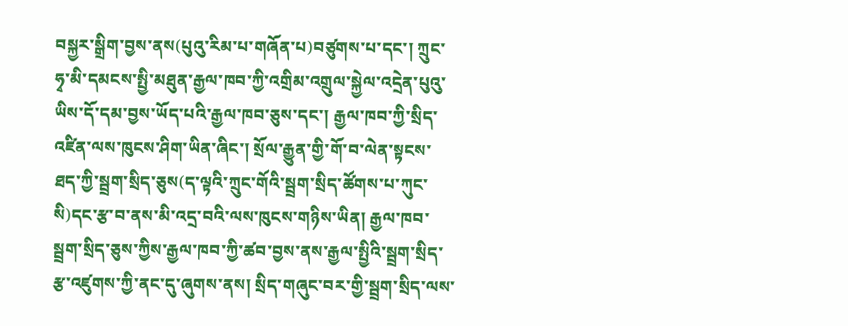བསྐྱར་སྒྲིག་བྱས་ནས(པུའུ་རིམ་པ་གཞོན་པ)བཙུགས་པ་དང་། ཀྲུང་ཧྭ་མི་དམངས་སྤྱི་མཐུན་རྒྱལ་ཁབ་ཀྱི་འགྲིམ་འགྲུལ་སྐྱེལ་འདྲེན་པུའུ་ཡིས་དོ་དམ་བྱས་ཡོད་པའི་རྒྱལ་ཁབ་ཅུས་དང་། རྒྱལ་ཁབ་ཀྱི་སྲིད་འཛིན་ལས་ཁུངས་ཤིག་ཡིན་ཞིང་། སྲོལ་རྒྱུན་གྱི་གོ་བ་ལེན་སྟངས་ཐད་ཀྱི་སྦྲག་སྲིད་ཅུས(ད་ལྟའི་ཀྲུང་གོའི་སྦྲག་སྲིད་ཚོགས་པ་ཀུང་སི)དང་རྩ་བ་ནས་མི་འདྲ་བའི་ལས་ཁུངས་གཉིས་ཡིན། རྒྱལ་ཁབ་སྦྲག་སྲིད་ཅུས་ཀྱིས་རྒྱལ་ཁབ་ཀྱི་ཚབ་བྱས་ནས་རྒྱལ་སྤྱིའི་སྦྲག་སྲིད་རྩ་འཛུགས་ཀྱི་ནང་དུ་ཞུགས་ནས། སྲིད་གཞུང་བར་གྱི་སྦྲག་སྲིད་ལས་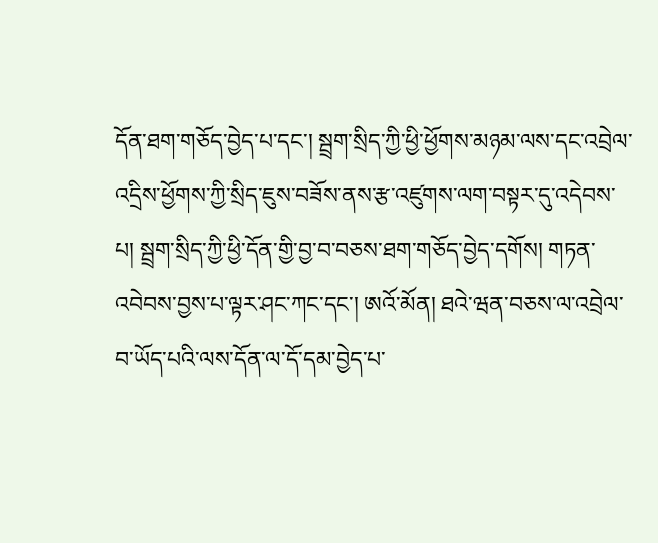དོན་ཐག་གཅོད་བྱེད་པ་དང་། སྦྲག་སྲིད་ཀྱི་ཕྱི་ཕྱོགས་མཉམ་ལས་དང་འབྲེལ་འདྲིས་ཕྱོགས་ཀྱི་སྲིད་ཇུས་བཟོས་ནས་རྩ་འཛུགས་ལག་བསྟར་དུ་འདེབས་པ། སྦྲག་སྲིད་ཀྱི་ཕྱི་དོན་གྱི་བྱ་བ་བཅས་ཐག་གཅོད་བྱེད་དགོས། གཏན་འབེབས་བྱས་པ་ལྟར་ཤང་ཀང་དང་། ཨའོ་མོན། ཐའེ་ཝན་བཅས་ལ་འབྲེལ་བ་ཡོད་པའི་ལས་དོན་ལ་དོ་དམ་བྱེད་པ་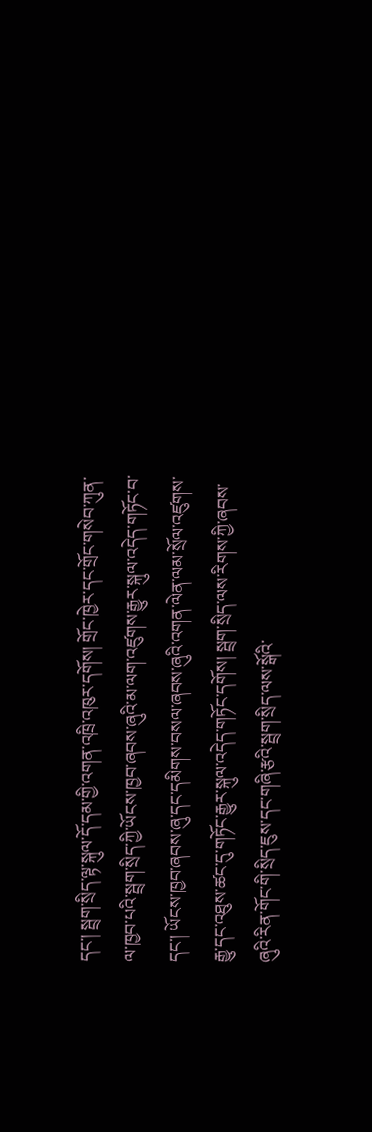དང་། སྦྲག་སྲིད་ལྟ་སྐུལ་དོ་དམ་གྱི་འགན་འཁྲི་འཁུར་དགོས། གྲོང་ཁྱེར་དང་གྲོང་གསེབ་ཀུན་ལ་ཁྱབ་པའི་སྦྲག་སྲིད་ཀྱི་ཡོངས་ཁྱབ་ཞབས་ཞུའི་མ་ལག་འཛུགས་རྒྱུར་སྐུལ་འདེད་གཏོང་བ་དང་། ཡོངས་ཁྱབ་ཞབས་ཞུ་དང་དམིགས་བསལ་ཞབས་ཞུའི་འགན་ལེན་ལམ་སྲོལ་འཛུགས་རྒྱུ་དང་འཐུས་ཚང་དུ་གཏོང་རྒྱུར་སྐུལ་འདེད་གཏོང་དགོས། སྦྲག་སྲིད་ལས་རིགས་ཀྱི་ཞབས་ཞུའི་རིན་གོང་གི་སྲིད་ཇུས་དང་གཞི་རྩའི་སྦྲག་སྲིད་ལས་སྒོའི་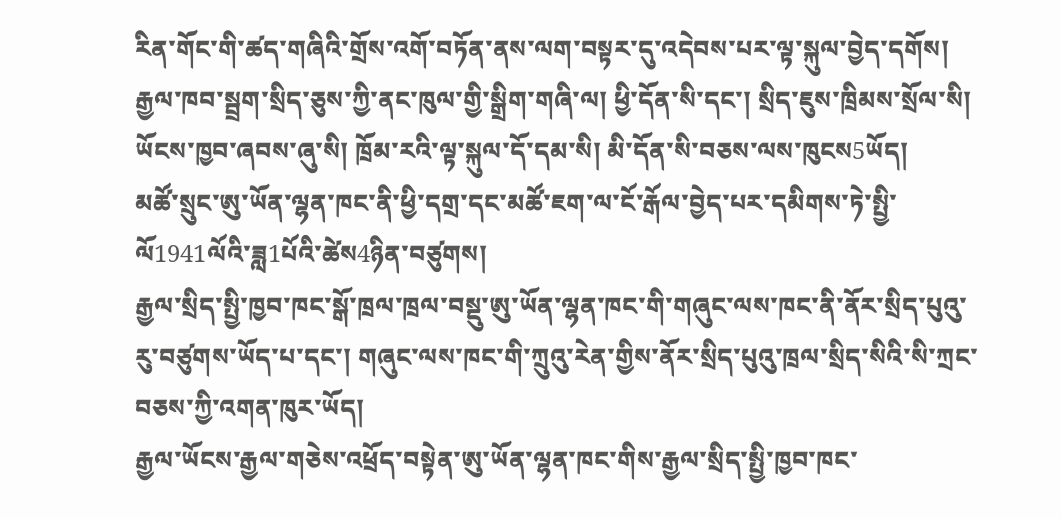རིན་གོང་གི་ཚད་གཞིའི་གྲོས་འགོ་བཏོན་ནས་ལག་བསྟར་དུ་འདེབས་པར་ལྟ་སྐུལ་བྱེད་དགོས། རྒྱལ་ཁབ་སྦྲག་སྲིད་ཅུས་ཀྱི་ནང་ཁུལ་གྱི་སྒྲིག་གཞི་ལ། ཕྱི་དོན་སི་དང་། སྲིད་ཇུས་ཁྲིམས་སྲོལ་སི། ཡོངས་ཁྱབ་ཞབས་ཞུ་སི། ཁྲོམ་རའི་ལྟ་སྐུལ་དོ་དམ་སི། མི་དོན་སི་བཅས་ལས་ཁུངས5ཡོད།
མཚོ་སྲུང་ཨུ་ཡོན་ལྷན་ཁང་ནི་ཕྱི་དགྲ་དང་མཚོ་ཇག་ལ་ངོ་རྒོལ་བྱེད་པར་དམིགས་ཏེ་སྤྱི་ལོ1941ལོའི་ཟླ1པོའི་ཚེས4ཉིན་བཙུགས།
རྒྱལ་སྲིད་སྤྱི་ཁྱབ་ཁང་སྒོ་ཁྲལ་ཁྲལ་བསྡུ་ཨུ་ཡོན་ལྷན་ཁང་གི་གཞུང་ལས་ཁང་ནི་ནོར་སྲིད་པུའུ་རུ་བཙུགས་ཡོད་པ་དང་། གཞུང་ལས་ཁང་གི་ཀྲུའུ་རེན་གྱིས་ནོར་སྲིད་པུའུ་ཁྲལ་སྲིད་སིའི་སི་ཀྲང་བཅས་ཀྱི་འགན་ཁུར་ཡོད།
རྒྱལ་ཡོངས་རྒྱལ་གཅེས་འཕྲོད་བསྟེན་ཨུ་ཡོན་ལྷན་ཁང་གིས་རྒྱལ་སྲིད་སྤྱི་ཁྱབ་ཁང་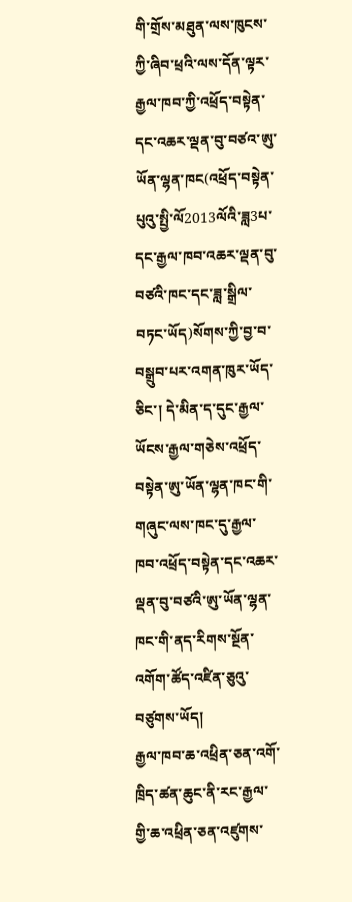གི་གྲོས་མཐུན་ལས་ཁུངས་ཀྱི་ཞིབ་ཕྲའི་ལས་དོན་ལྟར་རྒྱལ་ཁབ་ཀྱི་འཕྲོད་བསྟེན་དང་འཆར་ལྡན་བུ་བཙའ་ཨུ་ཡོན་ལྷན་ཁང(འཕྲོད་བསྟེན་པུའུ་སྤྱི་ལོ2013ལོའི་ཟླ3པ་དང་རྒྱལ་ཁབ་འཆར་ལྡན་བུ་བཙའི་ཁང་དང་ཟླ་སྒྲིལ་བཏང་ཡོད)སོགས་ཀྱི་བྱ་བ་བསྒྲུབ་པར་འགན་ཁུར་ཡོད་ཅིང་། དེ་མིན་ད་དུང་རྒྱལ་ཡོངས་རྒྱལ་གཅེས་འཕྲོད་བསྟེན་ཨུ་ཡོན་ལྷན་ཁང་གི་གཞུང་ལས་ཁང་དུ་རྒྱལ་ཁབ་འཕྲོད་བསྟེན་དང་འཆར་ལྡན་བུ་བཙའི་ཨུ་ཡོན་ལྷན་ཁང་གི་ནད་རིགས་སྔོན་འགོག་ཚོད་འཛིན་ཅུའུ་བཙུགས་ཡོད།
རྒྱལ་ཁབ་ཆ་འཕྲིན་ཅན་འགོ་ཁྲིད་ཚན་ཆུང་ནི་རང་རྒྱལ་གྱི་ཆ་འཕྲིན་ཅན་འཛུགས་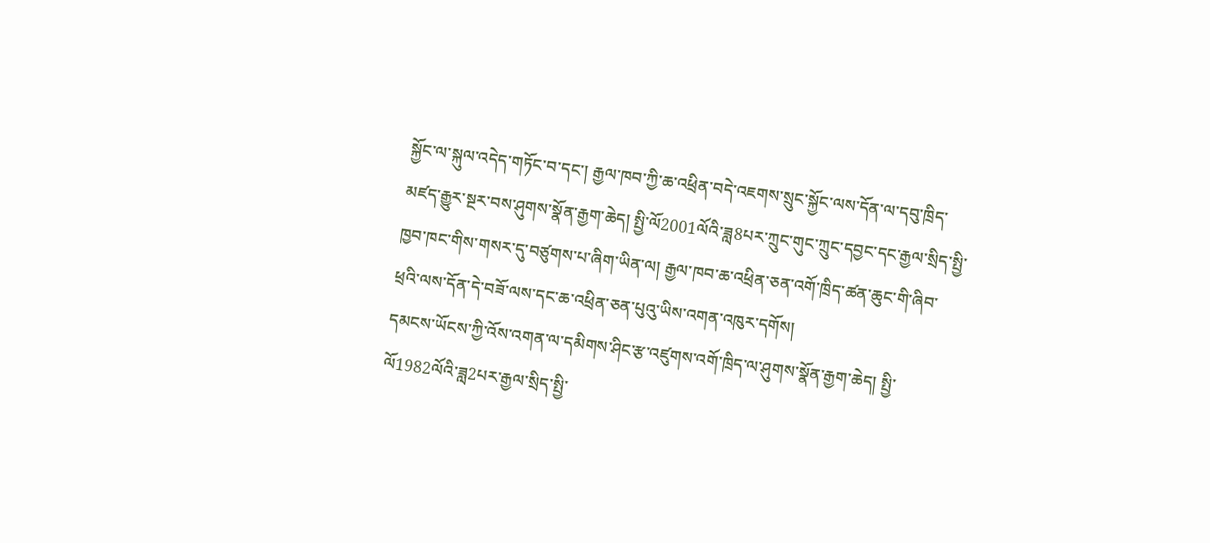སྐྱོང་ལ་སྐུལ་འདེད་གཏོང་བ་དང་། རྒྱལ་ཁབ་ཀྱི་ཆ་འཕྲིན་བདེ་འཇགས་སྲུང་སྐྱོང་ལས་དོན་ལ་དབུ་ཁྲིད་མཛད་རྒྱུར་སྔར་བས་ཤུགས་སྣོན་རྒྱག་ཆེད། སྤྱི་ལོ2001ལོའི་ཟླ8པར་ཀྲུང་གུང་ཀྲུང་དབྱང་དང་རྒྱལ་སྲིད་སྤྱི་ཁྱབ་ཁང་གིས་གསར་དུ་བཙུགས་པ་ཞིག་ཡིན་ལ། རྒྱལ་ཁབ་ཆ་འཕྲིན་ཅན་འགོ་ཁྲིད་ཚན་ཆུང་གི་ཞིབ་ཕྲའི་ལས་དོན་དེ་བཟོ་ལས་དང་ཆ་འཕྲིན་ཅན་པུའུ་ཡིས་འགན་འཁུར་དགོས།
དམངས་ཡོངས་ཀྱི་འོས་འགན་ལ་དམིགས་ཤིང་རྩ་འཛུགས་འགོ་ཁྲིད་ལ་ཤུགས་སྣོན་རྒྱག་ཆེད། སྤྱི་ལོ1982ལོའི་ཟླ2པར་རྒྱལ་སྲིད་སྤྱི་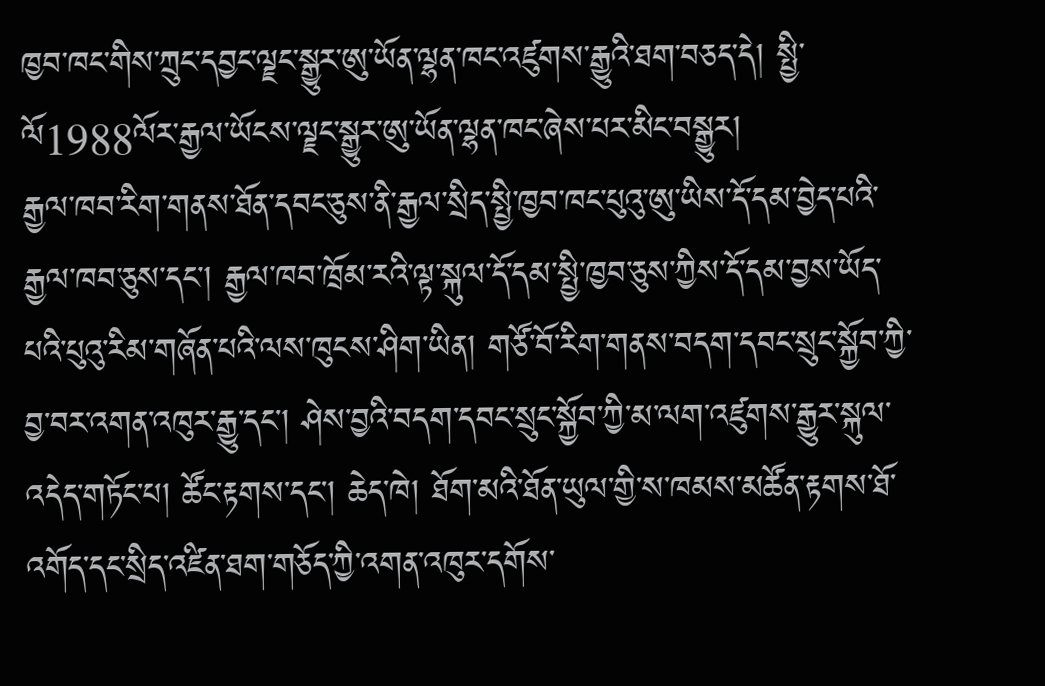ཁྱབ་ཁང་གིས་ཀྲུང་དབྱང་ལྗང་སྒྱུར་ཨུ་ཡོན་ལྷན་ཁང་འཛུགས་རྒྱུའི་ཐག་བཅད་དེ། སྤྱི་ལོ1988ལོར་རྒྱལ་ཡོངས་ལྗང་སྒྱུར་ཨུ་ཡོན་ལྷན་ཁང་ཞེས་པར་མིང་བསྒྱུར།
རྒྱལ་ཁབ་རིག་གནས་ཐོན་དབང་ཅུས་ནི་རྒྱལ་སྲིད་སྤྱི་ཁྱབ་ཁང་པུའུ་ཨུ་ཡིས་དོ་དམ་བྱེད་པའི་རྒྱལ་ཁབ་ཅུས་དང་། རྒྱལ་ཁབ་ཁྲོམ་རའི་ལྟ་སྐུལ་དོ་དམ་སྤྱི་ཁྱབ་ཅུས་ཀྱིས་དོ་དམ་བྱས་ཡོད་པའི་པུའུ་རིམ་གཞོན་པའི་ལས་ཁུངས་ཤིག་ཡིན། གཙོ་བོ་རིག་གནས་བདག་དབང་སྲུང་སྐྱོབ་ཀྱི་བྱ་བར་འགན་འཁུར་རྒྱུ་དང་། ཤེས་བྱའི་བདག་དབང་སྲུང་སྐྱོབ་ཀྱི་མ་ལག་འཛུགས་རྒྱུར་སྐུལ་འདེད་གཏོང་པ། ཚོང་རྟགས་དང་། ཆེད་ཁེ། ཐོག་མའི་ཐོན་ཡུལ་གྱི་ས་ཁམས་མཚོན་རྟགས་ཐོ་འགོད་དང་སྲིད་འཛིན་ཐག་གཅོད་ཀྱི་འགན་འཁུར་དགོས་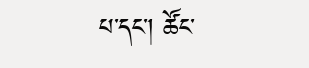པ་དང་། ཚོང་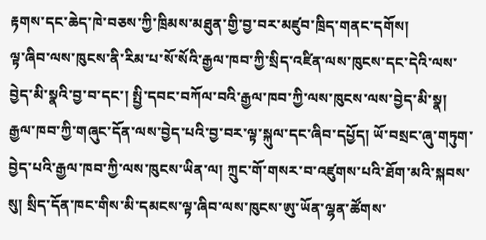རྟགས་དང་ཆེད་ཁེ་བཅས་ཀྱི་ཁྲིམས་མཐུན་གྱི་བྱ་བར་མཛུབ་ཁྲིད་གནང་དགོས།
ལྟ་ཞིབ་ལས་ཁུངས་ནི་རིམ་པ་སོ་སོའི་རྒྱལ་ཁབ་ཀྱི་སྲིད་འཛིན་ལས་ཁུངས་དང་དེའི་ལས་བྱེད་མི་སྣའི་བྱ་བ་དང་། སྤྱི་དབང་བཀོལ་བའི་རྒྱལ་ཁབ་ཀྱི་ལས་ཁུངས་ལས་བྱེད་མི་སྣ། རྒྱལ་ཁབ་ཀྱི་གཞུང་དོན་ལས་བྱེད་པའི་བྱ་བར་ལྟ་སྐུལ་དང་ཞིབ་དཔྱོད། ཡོ་བསྲང་ཞུ་གཏུག་བྱེད་པའི་རྒྱལ་ཁབ་ཀྱི་ལས་ཁུངས་ཡིན་ལ། ཀྲུང་གོ་གསར་བ་འཛུགས་པའི་ཐོག་མའི་སྐབས་སུ། སྲིད་དོན་ཁང་གིས་མི་དམངས་ལྟ་ཞིབ་ལས་ཁུངས་ཨུ་ཡོན་ལྷན་ཚོགས་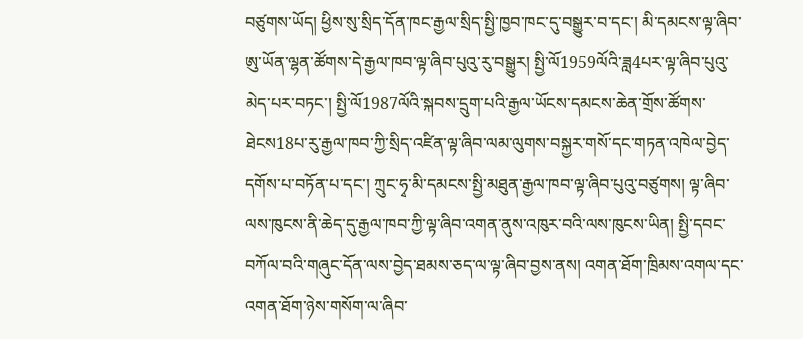བཙུགས་ཡོད། ཕྱིས་སུ་སྲིད་དོན་ཁང་རྒྱལ་སྲིད་སྤྱི་ཁྱབ་ཁང་དུ་བསྒྱུར་བ་དང་། མི་དམངས་ལྟ་ཞིབ་ཨུ་ཡོན་ལྷན་ཚོགས་དེ་རྒྱལ་ཁབ་ལྟ་ཞིབ་པུའུ་རུ་བསྒྱུར། སྤྱི་ལོ1959ལོའི་ཟླ4པར་ལྟ་ཞིབ་པུའུ་མེད་པར་བཏང་། སྤྱི་ལོ1987ལོའི་སྐབས་དྲུག་པའི་རྒྱལ་ཡོངས་དམངས་ཆེན་གྲོས་ཚོགས་ཐེངས18པ་རུ་རྒྱལ་ཁབ་ཀྱི་སྲིད་འཛིན་ལྟ་ཞིབ་ལམ་ལུགས་བསྐྱར་གསོ་དང་གཏན་འཁེལ་བྱེད་དགོས་པ་བཏོན་པ་དང་། ཀྲུང་ཧྭ་མི་དམངས་སྤྱི་མཐུན་རྒྱལ་ཁབ་ལྟ་ཞིབ་པུའུ་བཙུགས། ལྟ་ཞིབ་ལས་ཁུངས་ནི་ཆེད་དུ་རྒྱལ་ཁབ་ཀྱི་ལྟ་ཞིབ་འགན་ནུས་འཁུར་བའི་ལས་ཁུངས་ཡིན། སྤྱི་དབང་བཀོལ་བའི་གཞུང་དོན་ལས་བྱེད་ཐམས་ཅད་ལ་ལྟ་ཞིབ་བྱས་ནས། འགན་ཐོག་ཁྲིམས་འགལ་དང་འགན་ཐོག་ཉེས་གསོག་ལ་ཞིབ་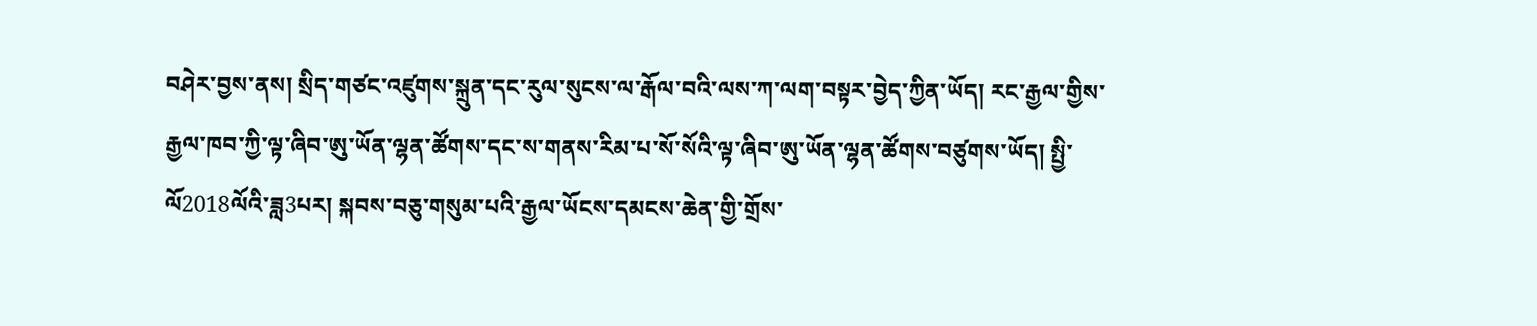བཤེར་བྱས་ནས། སྲིད་གཙང་འཛུགས་སྐྲུན་དང་རུལ་སུངས་ལ་རྒོལ་བའི་ལས་ཀ་ལག་བསྟར་བྱེད་ཀྱིན་ཡོད། རང་རྒྱལ་གྱིས་རྒྱལ་ཁབ་ཀྱི་ལྟ་ཞིབ་ཨུ་ཡོན་ལྷན་ཚོགས་དང་ས་གནས་རིམ་པ་སོ་སོའི་ལྟ་ཞིབ་ཨུ་ཡོན་ལྷན་ཚོགས་བཙུགས་ཡོད། སྤྱི་ལོ2018ལོའི་ཟླ3པར། སྐབས་བཅུ་གསུམ་པའི་རྒྱལ་ཡོངས་དམངས་ཆེན་གྱི་གྲོས་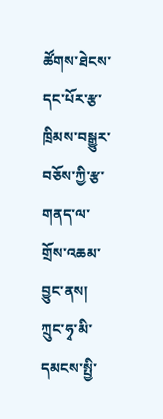ཚོགས་ཐེངས་དང་པོར་རྩ་ཁྲིམས་བསྒྱུར་བཅོས་ཀྱི་རྩ་གནད་ལ་གྲོས་འཆམ་བྱུང་ནས། ཀྲུང་ཧྭ་མི་དམངས་སྤྱི་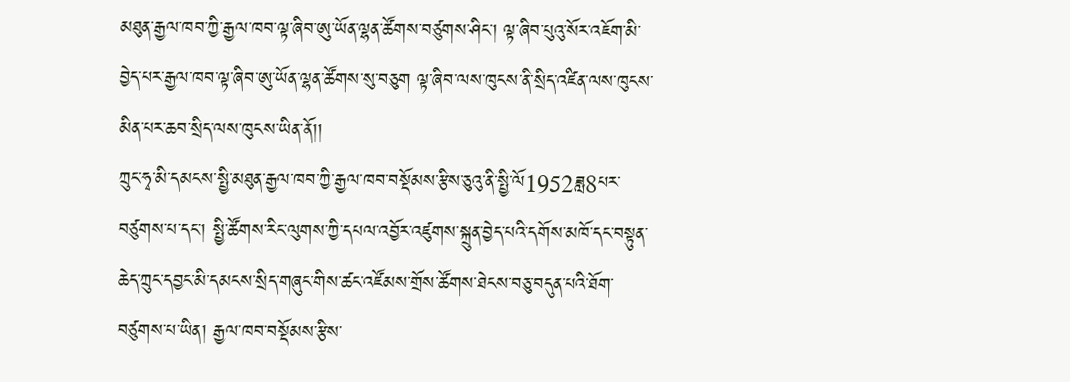མཐུན་རྒྱལ་ཁབ་ཀྱི་རྒྱལ་ཁབ་ལྟ་ཞིབ་ཨུ་ཡོན་ལྷན་ཚོགས་བཙུགས་ཤིང་། ལྟ་ཞིབ་པུའུ་སོར་འཇོག་མི་བྱེད་པར་རྒྱལ་ཁབ་ལྟ་ཞིབ་ཨུ་ཡོན་ལྷན་ཚོགས་སུ་བཅུག ལྟ་ཞིབ་ལས་ཁུངས་ནི་སྲིད་འཛིན་ལས་ཁུངས་མིན་པར་ཆབ་སྲིད་ལས་ཁུངས་ཡིན་ནོ།།
ཀྲུང་ཧྭ་མི་དམངས་སྤྱི་མཐུན་རྒྱལ་ཁབ་ཀྱི་རྒྱལ་ཁབ་བསྡོམས་རྩིས་ཅུའུ་ནི་སྤྱི་ལོ1952ཟླ8པར་བཙུགས་པ་དང་། སྤྱི་ཚོགས་རིང་ལུགས་ཀྱི་དཔལ་འབྱོར་འཛུགས་སྐྲུན་བྱེད་པའི་དགོས་མཁོ་དང་བསྟུན་ཆེད་ཀྲུང་དབྱང་མི་དམངས་སྲིད་གཞུང་གིས་ཚང་འཛོམས་གྲོས་ཚོགས་ཐེངས་བཅུ་བདུན་པའི་ཐོག་བཙུགས་པ་ཡིན། རྒྱལ་ཁབ་བསྡོམས་རྩིས་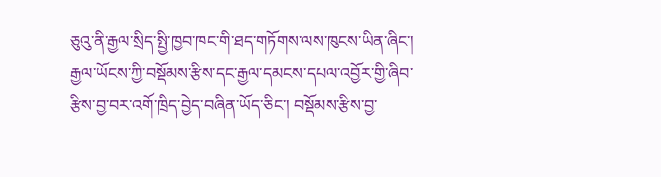ཅུའུ་ནི་རྒྱལ་སྲིད་སྤྱི་ཁྱབ་ཁང་གི་ཐད་གཏོགས་ལས་ཁུངས་ཡིན་ཞིང་། རྒྱལ་ཡོངས་ཀྱི་བསྡོམས་རྩིས་དང་རྒྱལ་དམངས་དཔལ་འབྱོར་གྱི་ཞིབ་རྩིས་བྱ་བར་འགོ་ཁྲིད་བྱེད་བཞིན་ཡོད་ཅིང་། བསྡོམས་རྩིས་བྱ་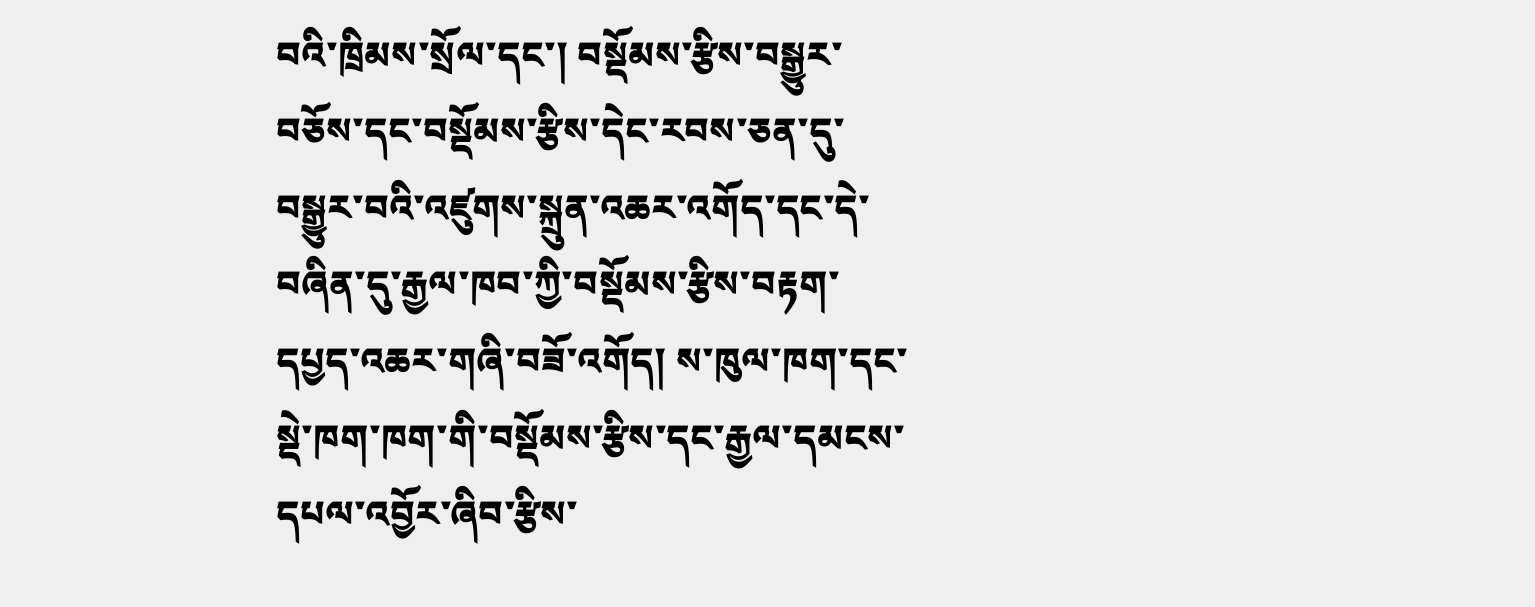བའི་ཁྲིམས་སྲོལ་དང་། བསྡོམས་རྩིས་བསྒྱུར་བཅོས་དང་བསྡོམས་རྩིས་དེང་རབས་ཅན་དུ་བསྒྱུར་བའི་འཛུགས་སྐྲུན་འཆར་འགོད་དང་དེ་བཞིན་དུ་རྒྱལ་ཁབ་ཀྱི་བསྡོམས་རྩིས་བརྟག་དཔྱད་འཆར་གཞི་བཟོ་འགོད། ས་ཁུལ་ཁག་དང་སྡེ་ཁག་ཁག་གི་བསྡོམས་རྩིས་དང་རྒྱལ་དམངས་དཔལ་འབྱོར་ཞིབ་རྩིས་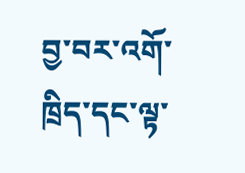བྱ་བར་འགོ་ཁྲིད་དང་ལྟ་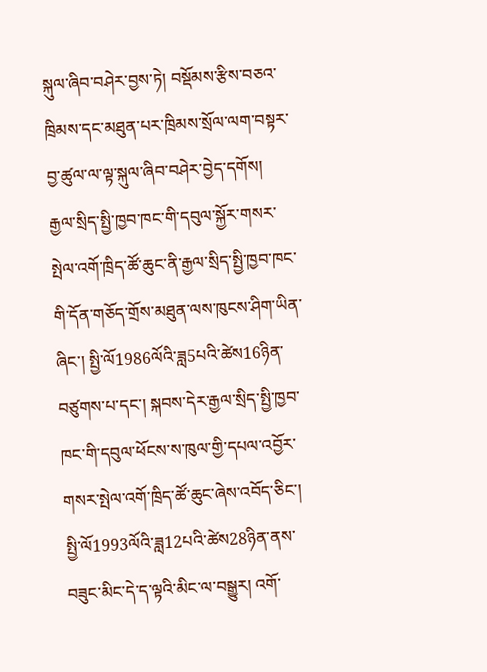སྐུལ་ཞིབ་བཤེར་བྱས་ཏེ། བསྡོམས་རྩིས་བཅའ་ཁྲིམས་དང་མཐུན་པར་ཁྲིམས་སྲོལ་ལག་བསྟར་བྱ་ཚུལ་ལ་ལྟ་སྐུལ་ཞིབ་བཤེར་བྱེད་དགོས།
རྒྱལ་སྲིད་སྤྱི་ཁྱབ་ཁང་གི་དབུལ་སྐྱོར་གསར་སྤེལ་འགོ་ཁྲིད་ཚོ་ཆུང་ནི་རྒྱལ་སྲིད་སྤྱི་ཁྱབ་ཁང་གི་དོན་གཅོད་གྲོས་མཐུན་ལས་ཁུངས་ཤིག་ཡིན་ཞིང་། སྤྱི་ལོ1986ལོའི་ཟླ5པའི་ཚེས16ཉིན་བཙུགས་པ་དང་། སྐབས་དེར་རྒྱལ་སྲིད་སྤྱི་ཁྱབ་ཁང་གི་དབུལ་ཕོངས་ས་ཁུལ་གྱི་དཔལ་འབྱོར་གསར་སྤེལ་འགོ་ཁྲིད་ཚོ་ཆུང་ཞེས་འབོད་ཅིང་། སྤྱི་ལོ1993ལོའི་ཟླ12པའི་ཚེས28ཉིན་ནས་བཟུང་མིང་དེ་ད་ལྟའི་མིང་ལ་བསྒྱུར། འགོ་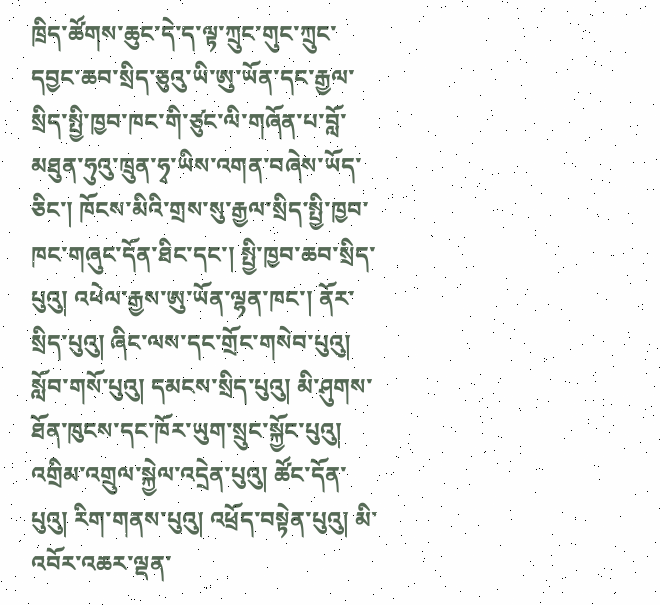ཁྲིད་ཚོགས་ཆུང་དེ་ད་ལྟ་ཀྲུང་གུང་ཀྲུང་དབྱང་ཆབ་སྲིད་ཅུའུ་ཡི་ཨུ་ཡོན་དང་རྒྱལ་སྲིད་སྤྱི་ཁྱབ་ཁང་གི་ཙུང་ལི་གཞོན་པ་བློ་མཐུན་ཧུའུ་ཁྲུན་ཧྭ་ཡིས་འགན་བཞེས་ཡོད་ཅིང་། ཁོངས་མིའི་གྲས་སུ་རྒྱལ་སྲིད་སྤྱི་ཁྱབ་ཁང་གཞུང་དོན་ཐིང་དང་། སྤྱི་ཁྱབ་ཆབ་སྲིད་པུའུ། འཕེལ་རྒྱས་ཨུ་ཡོན་ལྷན་ཁང་། ནོར་སྲིད་པུའུ། ཞིང་ལས་དང་གྲོང་གསེབ་པུའུ། སློབ་གསོ་པུའུ། དམངས་སྲིད་པུའུ། མི་ཤུགས་ཐོན་ཁུངས་དང་ཁོར་ཡུག་སྲུང་སྐྱོང་པུའུ། འགྲིམ་འགྲུལ་སྐྱེལ་འདྲེན་པུའུ། ཚོང་དོན་པུའུ། རིག་གནས་པུའུ། འཕྲོད་བསྟེན་པུའུ། མི་འབོར་འཆར་ལྡན་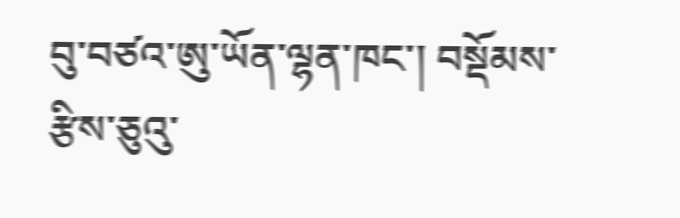བུ་བཙའ་ཨུ་ཡོན་ལྷན་ཁང་། བསྡོམས་རྩིས་ཅུའུ་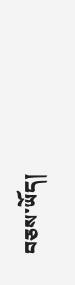བཅས་ཡོད།